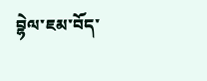བྷེལ་ཇམ་བོད་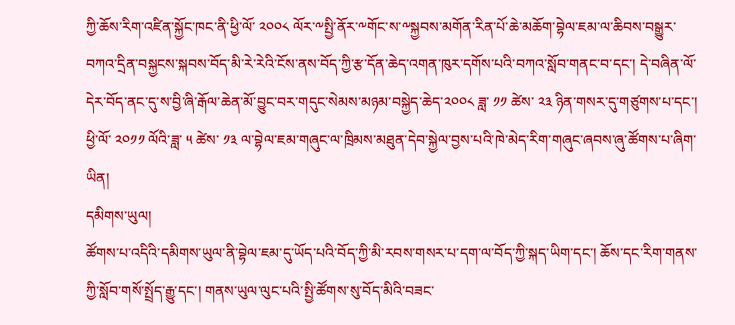ཀྱི་ཆོས་རིག་འཛིན་སྐྱོང་ཁང་ནི་ཕྱི་ལོ་ ༢༠༠༨ ལོར་༸སྤྱི་ནོར་༸གོང་ས་༸སྐྱབས་མགོན་རིན་པོ་ཆེ་མཆོག་བྷེལ་ཇམ་ལ་ཆིབས་བསྒྱུར་བཀའ་དྲིན་བསྐྱངས་སྐབས་བོད་མི་རེ་རེའི་ངོས་ནས་བོད་ཀྱི་རྩ་དོན་ཆེད་འགན་ཁུར་དགོས་པའི་བཀའ་སློབ་གནང་བ་དང་། དེ་བཞིན་ལོ་དེར་བོད་ནང་དུ་ས་བྱི་ཞི་རྒོལ་ཆེན་མོ་བྱུང་བར་གདུང་སེམས་མཉམ་བསྐྱེད་ཆེད་༢༠༠༨ ཟླ་ ༡༡ ཚེས་ ༢༣ ཉིན་གསར་དུ་གཙུགས་པ་དང་། ཕྱི་ལོ་ ༢༠༡༡ ལོའི་ཟླ་ ༥ ཚེས་ ༡༣ ལ་བྷེལ་ཇམ་གཞུང་ལ་ཁྲིམས་མཐུན་དེབ་སྐྱེལ་བྱས་པའི་ཁེ་མེད་རིག་གཞུང་ཞབས་ཞུ་ཚོགས་པ་ཞིག་ཡིན།
དམིགས་ཡུལ།
ཚོགས་པ་འདིའི་དམིགས་ཡུལ་ནི་བྷེལ་ཇམ་དུ་ཡོད་པའི་བོད་ཀྱི་མི་རབས་གསར་པ་དག་ལ་བོད་ཀྱི་སྐད་ཡིག་དང་། ཆོས་དང་རིག་གནས་ཀྱི་སློབ་གསོ་སྤྲོད་རྒྱུ་དང་། གནས་ཡུལ་ལུང་པའི་སྤྱི་ཚོགས་སུ་བོད་མིའི་བཟང་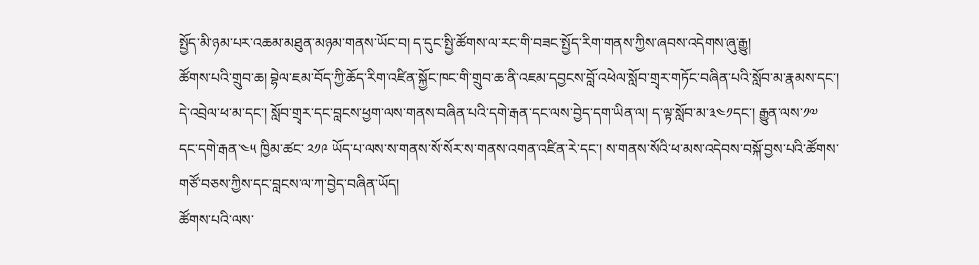སྤྱོད་མི་ཉམ་པར་འཆམ་མཐུན་མཉམ་གནས་ཡོང་བ། ད་དུང་སྤྱི་ཚོགས་ལ་རང་གི་བཟང་སྤྱོད་རིག་གནས་ཀྱིས་ཞབས་འདེགས་ཞུ་རྒྱུ།
ཚོགས་པའི་གྲུབ་ཆ། བྷེལ་ཇམ་བོད་ཀྱི་ཆོད་རིག་འཛིན་སྐྱོང་ཁང་གི་གྲུབ་ཆ་ནི་འཇམ་དབྱངས་བློ་འཕེལ་སློབ་གྲྭར་གཏོང་བཞིན་པའི་སློབ་མ་རྣམས་དང་། དེ་འབྲེལ་ཕ་མ་དང་། སློབ་གྲྭར་དང་བླངས་ཕྱག་ལས་གནས་བཞིན་པའི་དགེ་རྒན་དང་ལས་བྱེད་དག་ཡིན་ལ། ད་ལྟ་སློབ་མ་༣༤༡དང་། རྒྱུན་ལས་༡༧ དང་དགེ་རྒན་༤༥ ཁྱིམ་ཚང་ ༢༡༩ ཡོད་པ་ལས་ས་གནས་སོ་སོར་ས་གནས་འགན་འཛིན་རེ་དང་། ས་གནས་སོའི་ཕ་མས་འདེབས་བསྐོ་བྱས་པའི་ཚོགས་གཙོ་བཅས་ཀྱིས་དང་བླངས་ལ་ཀ་བྱེད་བཞིན་ཡོད།
ཚོགས་པའི་ལས་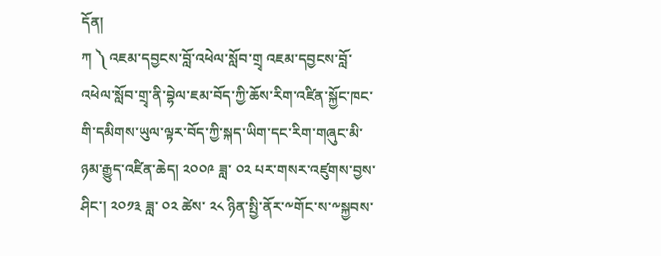དོན།
ཀ ༽ འཇམ་དབྱངས་བློ་འཕེལ་སློབ་གྲྭ འཇམ་དབྱངས་བློ་འཕེལ་སློབ་གྲྭ་ནི་བྷེལ་ཇམ་བོད་ཀྱི་ཆོས་རིག་འཛིན་སྐྱོང་ཁང་གི་དམིགས་ཡུལ་ལྟར་བོད་ཀྱི་སྐད་ཡིག་དང་རིག་གཞུང་མི་ཉམ་རྒྱུད་འཛིན་ཆེད། ༢༠༠༩ ཟླ་ ༠༢ པར་གསར་འཛུགས་བྱས་ཤིང་། ༢༠༡༣ ཟླ་ ༠༢ ཚེས་ ༢༨ ཉིན་སྤྱི་ནོར་༸གོང་ས་༸སྐྱབས་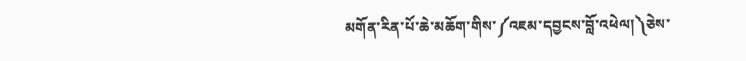མགོན་རིན་པོ་ཆེ་མཆོག་གིས་༼འཇམ་དབྱངས་བློ་འཕེལ།༽ཅེས་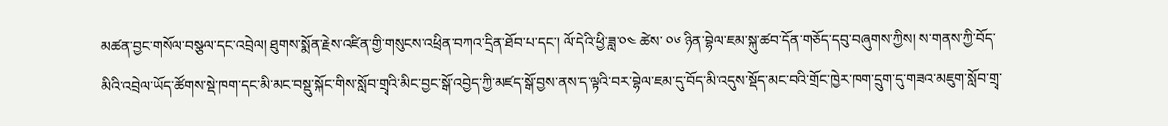མཚན་བྱང་གསོལ་བསྩལ་དང་འབྲེལ། ཐུགས་སྨོན་རྗེས་འཛིན་གྱི་གསུངས་འཕྲིན་བཀའ་དྲིན་ཐོབ་པ་དང་། ལོ་དེའི་ཕྱི་ཟླ་༠༤ ཚེས་ ༠༦ ཉིན་བྷེལ་ཇམ་སྐུ་ཚབ་དོན་གཅོད་དབུ་བཞུགས་ཀྱིས། ས་གནས་ཀྱི་བོད་མིའི་འབྲེལ་ཡོད་ཚོགས་སྡེ་ཁག་དང་མི་མང་བསྡུ་སྐོང་གིས་སློབ་གྲྭའི་མིང་བྱང་སྒོ་འབྱེད་ཀྱི་མཛད་སྒོ་བྱས་ནས་ད་ལྟའི་བར་བྷེལ་ཇམ་དུ་བོད་མི་འདུས་སྡོད་མང་བའི་གྲོང་ཁྱེར་ཁག་དྲུག་དུ་གཟའ་མཇུག་སློབ་གྲྭ་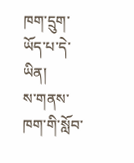ཁག་དྲུག་ཡོད་པ་དེ་ཡིན།
ས་གནས་ཁག་གི་སློབ་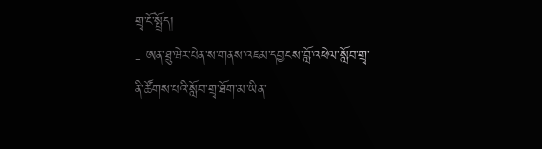གྲྭ་ངོ་སྤྲོད།
- ཨན་ཐྲུ་ཝེར་པེན་ས་གནས་འཇམ་དབྱངས་བློ་འཕེལ་སློབ་གྲྭ་ནི་ཚོགས་པའི་སློབ་གྲྭ་ཐོག་མ་ཡིན་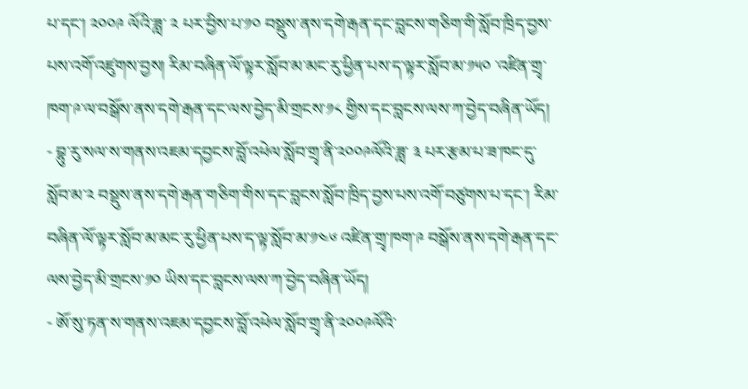པ་དང་། ༢༠༠༩ ལོའི་ཟླ་ ༢ པར་བྱིས་པ་༡༠ བསྡུས་ནས་དགེ་རྒན་དང་བླངས་གཅིག་གི་སློབ་ཁྲིད་བྱས་པས་འགོ་འཛུགས་བྱས། རིམ་བཞིན་ལོ་ལྟར་སློབ་མ་མང་རུ་ཕྱིན་པས་ད་ལྟར་སློབ་མ་༡༥༠ ་འཛིན་གྲྭ་ཁག་༩་ལ་བསྒོས་ནས་དགེ་རྒན་དང་ལས་བྱེད་མི་གྲངས་༡༨ གྱིས་དང་བླངས་ལས་ཀ་བྱེད་བཞིན་ཡོད།
- བྷུ་རུ་སལ་ས་གནས་འཇམ་དབྱངས་བློ་འཕེལ་སློབ་གྲྭ་ནི་༢༠༠༩ལོའི་ཟླ་ ༣ པར་རྩམ་པ་ཟ་ཁང་དུ་སློབ་མ་༢ བསྡུས་ནས་དགེ་རྒན་གཅིག་གིས་དང་བླངས་སློབ་ཁྲིད་བྱས་པས་འགོ་བཙུགས་པ་དང་། རིམ་བཞིན་ལོ་ལྟར་སློབ་མ་མང་རུ་ཕྱིན་པས་ད་ལྟ་སློབ་མ་༡༤༦ འཛིན་གྲྭ་ཁག་༩ བསྒོས་ནས་དགེ་རྒན་དང་ལས་བྱེད་མི་གྲངས་༡༠ ཡིས་དང་བླངས་ལས་ཀ་བྱེད་བཞིན་ཡོད།
- ཨོ་སུ་ཏན་ས་གནས་འཇམ་དབྱངས་བློ་འཕེལ་སློབ་གྲྭ་ནི་༢༠༠༩ལོའི་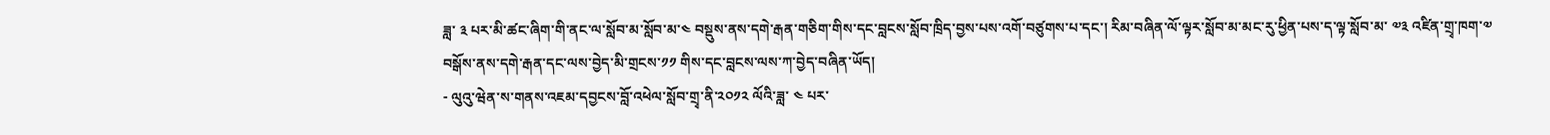ཟླ་ ༣ པར་མི་ཚང་ཞིག་གི་ནང་ལ་སློབ་མ་སློབ་མ་༤ བསྡུས་ནས་དགེ་རྒན་གཅིག་གིས་དང་བླངས་སློབ་ཁྲིད་བྱས་པས་འགོ་བཙུགས་པ་དང་། རིམ་བཞིན་ལོ་ལྟར་སློབ་མ་མང་རུ་ཕྱིན་པས་ད་ལྟ་སློབ་མ་ ༧༣ འཛིན་གྲྭ་ཁག་༧ བསྒོས་ནས་དགེ་རྒན་དང་ལས་བྱེད་མི་གྲངས་༡༡ གིས་དང་བླངས་ལས་ཀ་བྱེད་བཞིན་ཡོད།
- ལུའུ་ཝེན་ས་གནས་འཇམ་དབྱངས་བློ་འཕེལ་སློབ་གྲྭ་ནི་༢༠༡༢ ལོའི་ཟླ་ ༤ པར་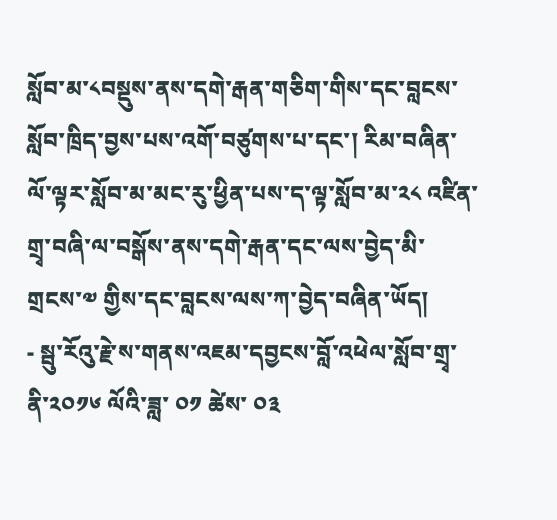སློབ་མ་༨བསྡུས་ནས་དགེ་རྒན་གཅིག་གིས་དང་བླངས་སློབ་ཁྲིད་བྱས་པས་འགོ་བཙུགས་པ་དང་། རིམ་བཞིན་ལོ་ལྟར་སློབ་མ་མང་རུ་ཕྱིན་པས་ད་ལྟ་སློབ་མ་༢༨ འཛིན་གྲྭ་བཞི་ལ་བསྒོས་ནས་དགེ་རྒན་དང་ལས་བྱེད་མི་གྲངས་༧ གྱིས་དང་བླངས་ལས་ཀ་བྱེད་བཞིན་ཡོད།
- སྦུ་རོའུ་རྗེ་ས་གནས་འཇམ་དབྱངས་བློ་འཕེལ་སློབ་གྲྭ་ནི་༢༠༡༦ ལོའི་ཟླ་ ༠༡ ཚེས་ ༠༣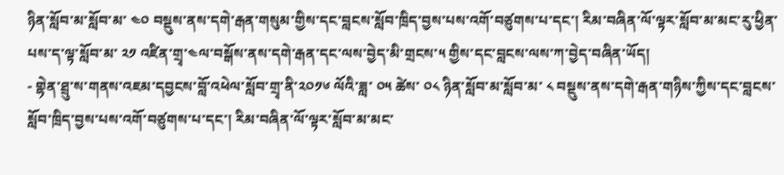ཉིན་སློབ་མ་སློབ་མ་ ༤༠ བསྡུས་ནས་དགེ་རྒན་གསུམ་གྱིས་དང་བླངས་སློབ་ཁྲིད་བྱས་པས་འགོ་བཙུགས་པ་དང་། རིམ་བཞིན་ལོ་ལྟར་སློབ་མ་མང་རུ་ཕྱིན་པས་ད་ལྟ་སློབ་མ་ ༢༡ འཛིན་གྲྭ་༤ལ་བསྒོས་ནས་དགེ་རྒན་དང་ལས་བྱེད་མི་གྲངས་༥ གྱིས་དང་བླངས་ལས་ཀ་བྱེད་བཞིན་ཡོད།
- གྷེན་ཐྲུ་ས་གནས་འཇམ་དབྱངས་བློ་འཕེལ་སློབ་གྲྭ་ནི་༢༠༡༦ ལོའི་ཟླ་ ༠༥ ཚེས་ ༠༨ ཉིན་སློབ་མ་སློབ་མ་ ༨ བསྡུས་ནས་དགེ་རྒན་གཉིས་ཀྱིས་དང་བླངས་སློབ་ཁྲིད་བྱས་པས་འགོ་བཙུགས་པ་དང་། རིམ་བཞིན་ལོ་ལྟར་སློབ་མ་མང་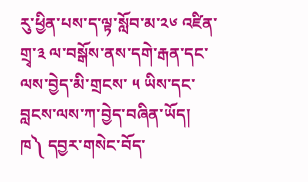རུ་ཕྱིན་པས་ད་ལྟ་སློབ་མ་༢༦ འཛིན་གྲྭ་༣ ལ་བསྒོས་ནས་དགེ་རྒན་དང་ལས་བྱེད་མི་གྲངས་ ༥ ཡིས་དང་བླངས་ལས་ཀ་བྱེད་བཞིན་ཡོད།
ཁ༽ དབྱར་གསེང་བོད་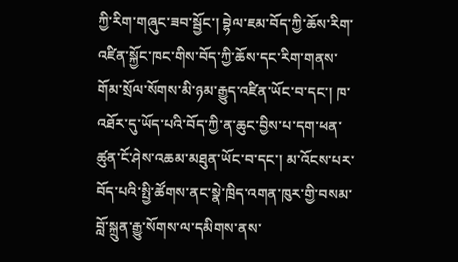ཀྱི་རིག་གཞུང་ཟབ་སྦྱོང་། བྷེལ་ཇམ་བོད་ཀྱི་ཆོས་རིག་འཛིན་སྐྱོང་ཁང་གིས་བོད་ཀྱི་ཆོས་དང་རིག་གནས་གོམ་སྲོལ་སོགས་མི་ཉམ་རྒྱུད་འཛིན་ཡོང་བ་དང་། ཁ་འཐོར་དུ་ཡོད་པའི་བོད་ཀྱི་ན་ཆུང་བྱིས་པ་དག་ཕན་ཚུན་ངོ་ཤེས་འཆམ་མཐུན་ཡོང་བ་དང་། མ་འོངས་པར་བོད་པའི་སྤྱི་ཚོགས་ནང་སྣེ་ཁྲིད་འགན་ཁུར་གྱི་བསམ་བློ་སྐྲུན་རྒྱུ་སོགས་ལ་དམིགས་ནས་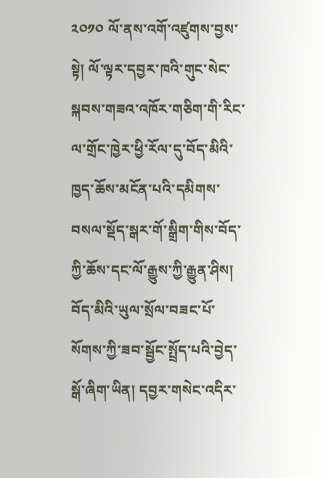༢༠༡༠ ལོ་ནས་འགོ་འཛུགས་བྱས་སྟེ། ལོ་ལྟར་དབྱར་ཁའི་གུང་སེང་སྐབས་གཟའ་འཁོར་གཅིག་གི་རིང་ལ་གྲོང་ཁྱེར་ཕྱི་རོལ་དུ་བོད་མིའི་ཁྱད་ཆོས་མངོན་པའི་དམིགས་བསལ་སྡོད་སྒར་གོ་སྒྲིག་གིས་བོད་ཀྱི་ཆོས་དང་ལོ་རྒྱུས་ཀྱི་རྒྱུན་ཤིས། བོད་མིའི་ཡུལ་སྲོལ་བཟང་པོ་སོགས་ཀྱི་ཟབ་སྦྱོང་སྤྲོད་པའི་བྱེད་སྒོ་ཞིག་ཡིན། དབྱར་གསེང་འདིར་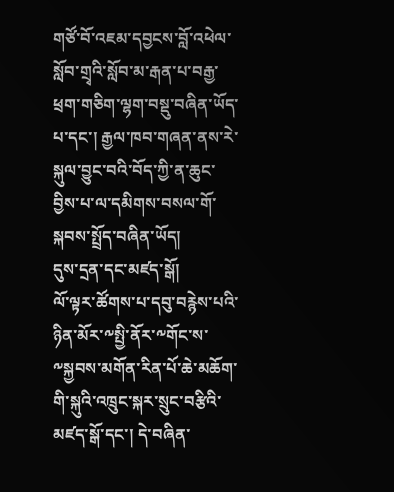གཙོ་བོ་འཇམ་དབྱངས་བློ་འཕེལ་སློབ་གྲྭའི་སློབ་མ་རྒན་པ་བརྒྱ་ཕྲག་གཅིག་ལྷག་བསྡུ་བཞིན་ཡོད་པ་དང་། རྒྱལ་ཁབ་གཞན་ནས་རེ་སྐུལ་བྱུང་བའི་བོད་ཀྱི་ན་ཆུང་བྱིས་པ་ལ་དམིགས་བསལ་གོ་སྐབས་སྤྲོད་བཞིན་ཡོད།
དུས་དྲན་དང་མཛད་སྒོ།
ལོ་ལྟར་ཚོགས་པ་དབུ་བརྙེས་པའི་ཉིན་མོར་༸སྤྱི་ནོར་༸གོང་ས་༸སྐྱབས་མགོན་རིན་པོ་ཆེ་མཆོག་གི་སྐུའི་འཁྲུང་སྐར་སྲུང་བརྩིའི་མཛད་སྒོ་དང་། དེ་བཞིན་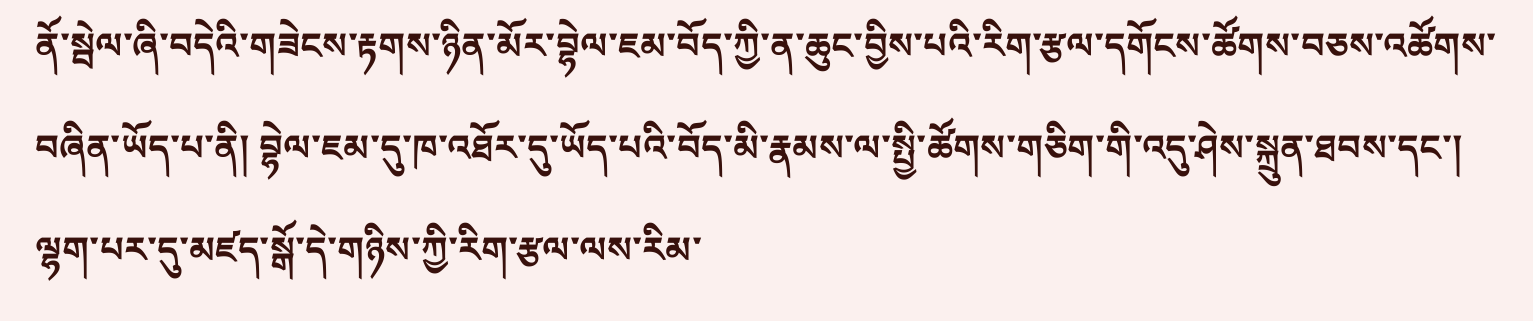ནོ་སྦེལ་ཞི་བདེའི་གཟེངས་རྟགས་ཉིན་མོར་བྷེལ་ཇམ་བོད་ཀྱི་ན་ཆུང་བྱིས་པའི་རིག་རྩལ་དགོངས་ཚོགས་བཅས་འཚོགས་བཞིན་ཡོད་པ་ནི། བྷེལ་ཇམ་དུ་ཁ་འཐོར་དུ་ཡོད་པའི་བོད་མི་རྣམས་ལ་སྤྱི་ཚོགས་གཅིག་གི་འདུ་ཤེས་སྐྲུན་ཐབས་དང་། ལྷག་པར་དུ་མཛད་སྒོ་དེ་གཉིས་ཀྱི་རིག་རྩལ་ལས་རིམ་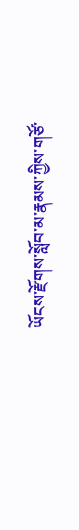ཡོངས་རྫོགས་སློབ་མ་རྣམས་ཀྱིས་གཙོ་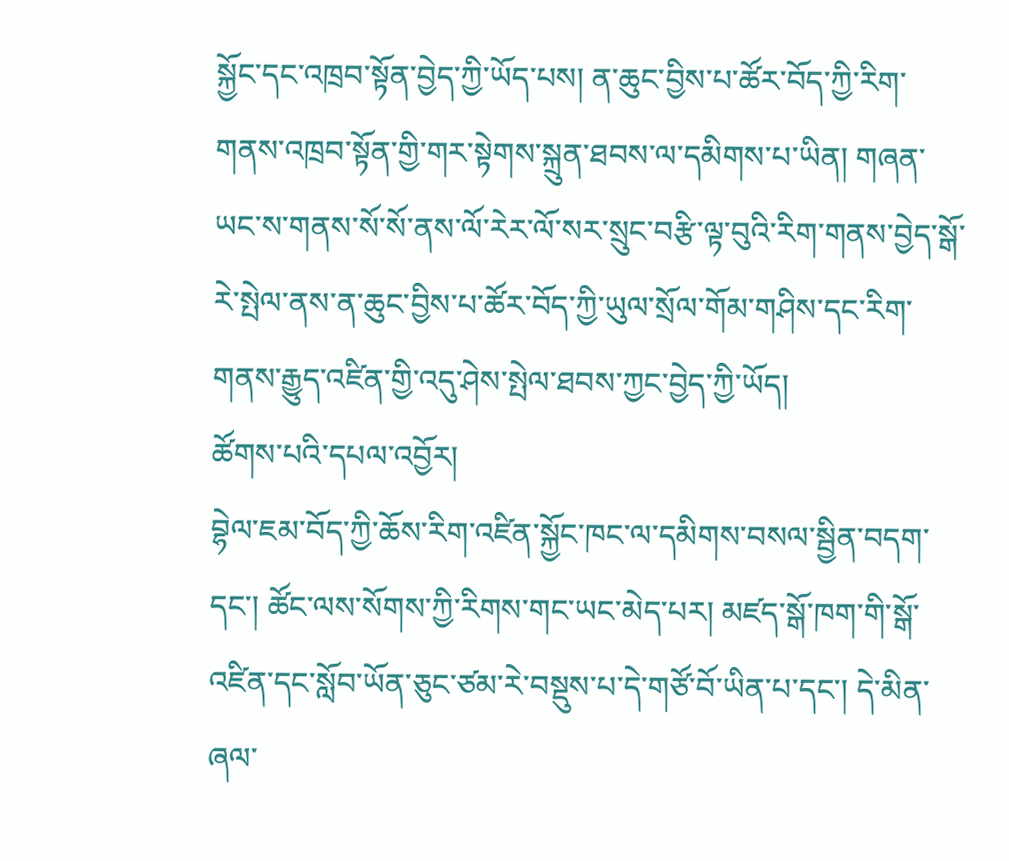སྐྱོང་དང་འཁྲབ་སྟོན་བྱེད་ཀྱི་ཡོད་པས། ན་ཆུང་བྱིས་པ་ཚོར་བོད་ཀྱི་རིག་གནས་འཁྲབ་སྟོན་གྱི་གར་སྟེགས་སྐྲུན་ཐབས་ལ་དམིགས་པ་ཡིན། གཞན་ཡང་ས་གནས་སོ་སོ་ནས་ལོ་རེར་ལོ་སར་སྲུང་བརྩི་ལྟ་བུའི་རིག་གནས་བྱེད་སྒོ་རེ་སྤེལ་ནས་ན་ཆུང་བྱིས་པ་ཚོར་བོད་ཀྱི་ཡུལ་སྲོལ་གོམ་གཤིས་དང་རིག་གནས་རྒྱུད་འཛིན་གྱི་འདུ་ཤེས་སྤེལ་ཐབས་ཀྱང་བྱེད་ཀྱི་ཡོད།
ཚོགས་པའི་དཔལ་འབྱོར།
བྷེལ་ཇམ་བོད་ཀྱི་ཆོས་རིག་འཛིན་སྐྱོང་ཁང་ལ་དམིགས་བསལ་སྦྱིན་བདག་དང་། ཚོང་ལས་སོགས་ཀྱི་རིགས་གང་ཡང་མེད་པར། མཛད་སྒོ་ཁག་གི་སྒོ་འཛིན་དང་སློབ་ཡོན་ཅུང་ཙམ་རེ་བསྡུས་པ་དེ་གཙོ་བོ་ཡིན་པ་དང་། དེ་མིན་ཞལ་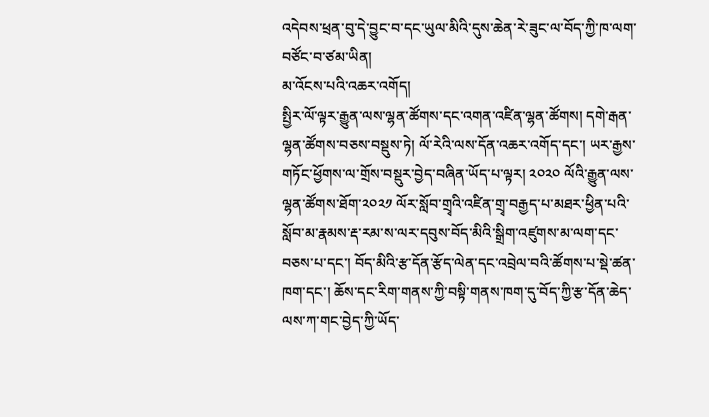འདེབས་ཕྲན་བུ་དེ་བྱུང་བ་དང་ཡུལ་མིའི་དུས་ཆེན་རེ་ཟུང་ལ་བོད་ཀྱི་ཁ་ལག་བཙོང་བ་ཙམ་ཡིན།
མ་འོངས་པའི་འཆར་འགོད།
སྤྱིར་ལོ་ལྟར་རྒྱུན་ལས་ལྷན་ཚོགས་དང་འགན་འཛིན་ལྷན་ཚོགས། དགེ་རྒན་ལྷན་ཚོགས་བཅས་བསྡུས་ཏེ། ལོ་རེའི་ལས་དོན་འཆར་འགོད་དང་། ཡར་རྒྱས་གཏོང་ཕྱོགས་ལ་གྲོས་བསྡུར་བྱེད་བཞིན་ཡོད་པ་ལྟར། ༢༠༢༠ ལོའི་རྒྱུན་ལས་ལྷན་ཚོགས་ཐོག་༢༠༢༡ ལོར་སློབ་གྲྭའི་འཛིན་གྲྭ་བརྒྱད་པ་མཐར་ཕྱིན་པའི་སློབ་མ་རྣམས་རྡ་རམ་ས་ལར་དབུས་བོད་མིའི་སྒྲིག་འཛུགས་མ་ལག་དང་བཅས་པ་དང་། བོད་མིའི་རྩ་དོན་རྩོད་ལེན་དང་འབྲེལ་བའི་ཚོགས་པ་སྡེ་ཚན་ཁག་དང་། ཆོས་དང་རིག་གནས་ཀྱི་བསྟི་གནས་ཁག་དུ་བོད་ཀྱི་རྩ་དོན་ཆེད་ལས་ཀ་གང་བྱེད་ཀྱི་ཡོད་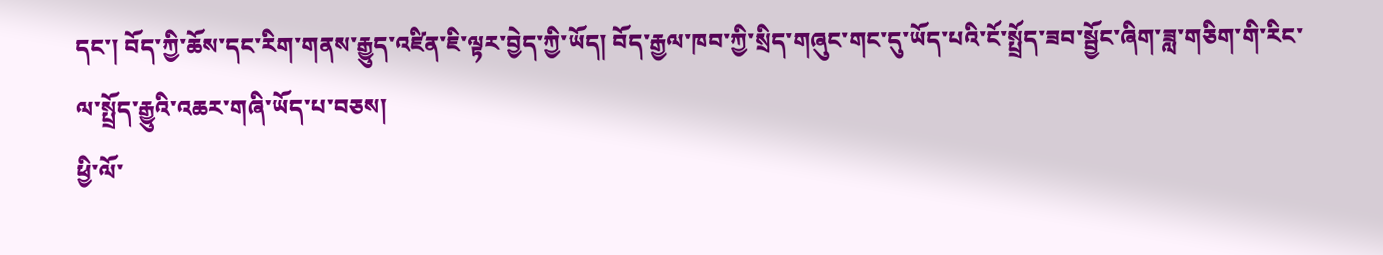དང་། བོད་ཀྱི་ཆོས་དང་རིག་གནས་རྒྱུད་འཛིན་ཇི་ལྟར་བྱེད་ཀྱི་ཡོད། བོད་རྒྱལ་ཁབ་ཀྱི་སྲིད་གཞུང་གང་དུ་ཡོད་པའི་ངོ་སྤྲོད་ཟབ་སྦྱོང་ཞིག་ཟླ་གཅིག་གི་རིང་ལ་སྤྲོད་རྒྱུའི་འཆར་གཞི་ཡོད་པ་བཅས།
ཕྱི་ལོ་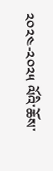༢༠༢༤-༢༠༢༥ ལོའི་ཆོས་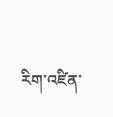རིག་འཛིན་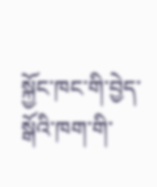སྐྱོང་ཁང་གི་བྱེད་སྒོའི་ཁག་གི་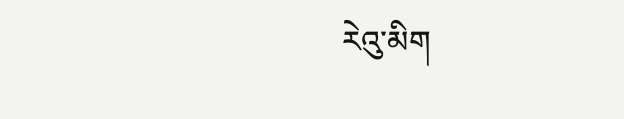རེའུ་མིག